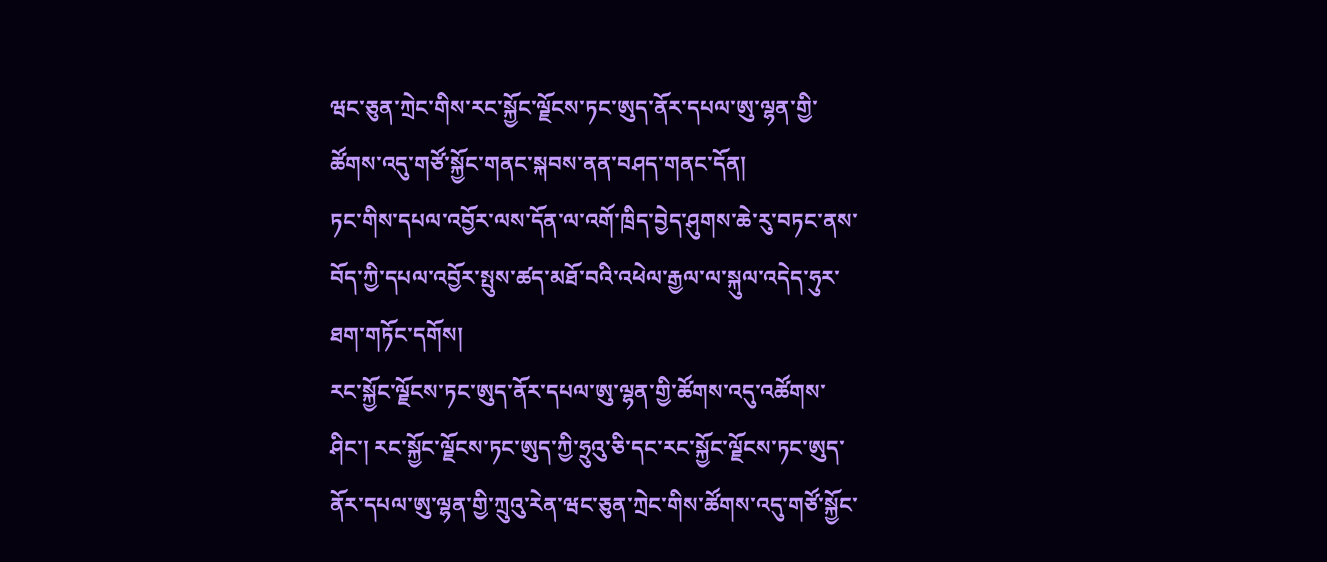ཝང་ཅུན་ཀྲེང་གིས་རང་སྐྱོང་ལྗོངས་ཏང་ཨུད་ནོར་དཔལ་ཨུ་ལྷན་གྱི་ཚོགས་འདུ་གཙོ་སྐྱོང་གནང་སྐབས་ནན་བཤད་གནང་དོན།
ཏང་གིས་དཔལ་འབྱོར་ལས་དོན་ལ་འགོ་ཁྲིད་བྱེད་ཤུགས་ཆེ་རུ་བཏང་ནས་བོད་ཀྱི་དཔལ་འབྱོར་སྤུས་ཚད་མཐོ་བའི་འཕེལ་རྒྱལ་ལ་སྐུལ་འདེད་ཧུར་ཐག་གཏོང་དགོས།
རང་སྐྱོང་ལྗོངས་ཏང་ཨུད་ནོར་དཔལ་ཨུ་ལྷན་གྱི་ཚོགས་འདུ་འཚོགས་ཤིང་། རང་སྐྱོང་ལྗོངས་ཏང་ཨུད་ཀྱི་ཧྲུའུ་ཅི་དང་རང་སྐྱོང་ལྗོངས་ཏང་ཨུད་ནོར་དཔལ་ཨུ་ལྷན་གྱི་ཀྲུའུ་རེན་ཝང་ཅུན་ཀྲེང་གིས་ཚོགས་འདུ་གཙོ་སྐྱོང་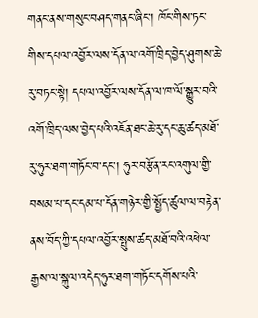གནང་ནས་གསུང་བཤད་གནང་ཞིང་། ཁོང་གིས་ཏང་གིས་དཔལ་འབྱོར་ལས་དོན་ལ་འགོ་ཁྲིད་བྱེད་ཤུགས་ཆེ་རུ་བཏང་སྟེ། དཔལ་འབྱོར་ལས་དོན་ལ་ཁ་ལོ་སྒྱུར་བའི་འགོ་ཁྲིད་ལས་བྱེད་པའི་འཇོན་ཐང་ཆེ་རུ་དང་ཆུ་ཚད་མཐོ་རུ་ཧུར་ཐག་གཏོང་བ་དང་། ཧུར་བརྩོན་རང་འགུལ་གྱི་བསམ་པ་དང་དམ་པ་དོན་གཉེར་གྱི་སྤྱོད་ཚུལ་ལ་བརྟེན་ནས་བོད་ཀྱི་དཔལ་འབྱོར་སྤུས་ཚད་མཐོ་བའི་འཕེལ་རྒྱས་ལ་སྐུལ་འདེད་ཧུར་ཐག་གཏོང་དགོས་པའི་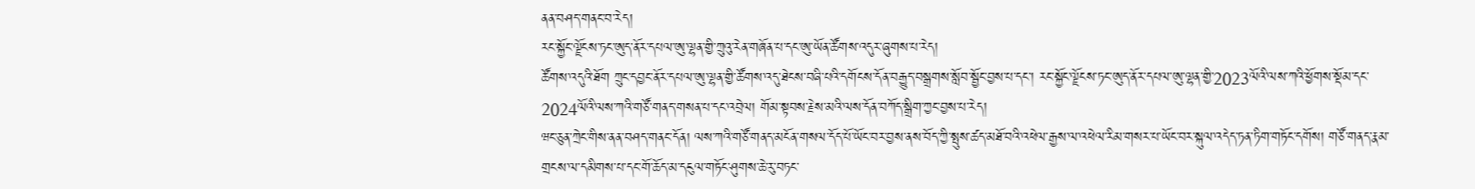ནན་བཤད་གནང་བ་རེད།
རང་སྐྱོང་ལྗོངས་ཏང་ཨུད་ནོར་དཔལ་ཨུ་ལྷན་གྱི་ཀྲུའུ་རེན་གཞོན་པ་དང་ཨུ་ཡོན་ཚོགས་འདུར་ཞུགས་པ་རེད།
ཚོགས་འདུའི་ཐོག ཀྲུང་དབྱང་ནོར་དཔལ་ཨུ་ལྷན་གྱི་ཚོགས་འདུ་ཐེངས་བཞི་པའི་དགོངས་དོན་བརྒྱུད་བསྒྲགས་སློབ་སྦྱོང་བྱས་པ་དང་། རང་སྐྱོང་ལྗོངས་ཏང་ཨུད་ནོར་དཔལ་ཨུ་ལྷན་གྱི་2023ལོའི་ལས་ཀའི་ཕྱོགས་སྡོམ་དང་2024ལོའི་ལས་ཀའི་གཙོ་གནད་གསན་པ་དང་འབྲེལ། གོམ་སྟབས་རྗེས་མའི་ལས་དོན་བཀོད་སྒྲིག་ཀྱང་བྱས་པ་རེད།
ཝང་ཅུན་ཀྲེང་གིས་ནན་བཤད་གནང་དོན། ལས་ཀའི་གཙོ་གནད་མངོན་གསལ་དོད་པོ་ཡོང་བར་བྱས་ནས་བོད་ཀྱི་སྤུས་ཚད་མཐོ་བའི་འཕེལ་རྒྱས་ལ་འཕེལ་རིམ་གསར་པ་ཡོང་བར་སྐུལ་འདེད་ཏན་ཏིག་གཏོང་དགོས། གཙོ་གནད་རྣམ་གྲངས་ལ་དམིགས་པ་དང་གོ་ཆོད་མ་དངུལ་གཏོང་ཤུགས་ཆེ་རུ་བཏང་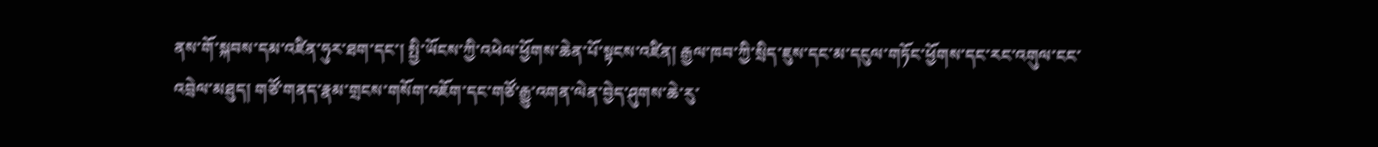ནས་གོ་སྐབས་དམ་འཛིན་ཧུར་ཐག་དང་། སྤྱི་ཡོངས་ཀྱི་འཕེལ་ཕྱོགས་ཆེན་པོ་སྟངས་འཛིན། རྒྱལ་ཁབ་ཀྱི་སྲིད་ཇུས་དང་མ་དངུལ་གཏོང་ཕྱོགས་དང་རང་འགུལ་ངང་འབྲེལ་མཐུད། གཙོ་གནད་རྣམ་གྲངས་གསོག་འཇོག་དང་གཙོ་རྒྱུ་འགན་ལེན་བྱེད་ཤུགས་ཆེ་རུ་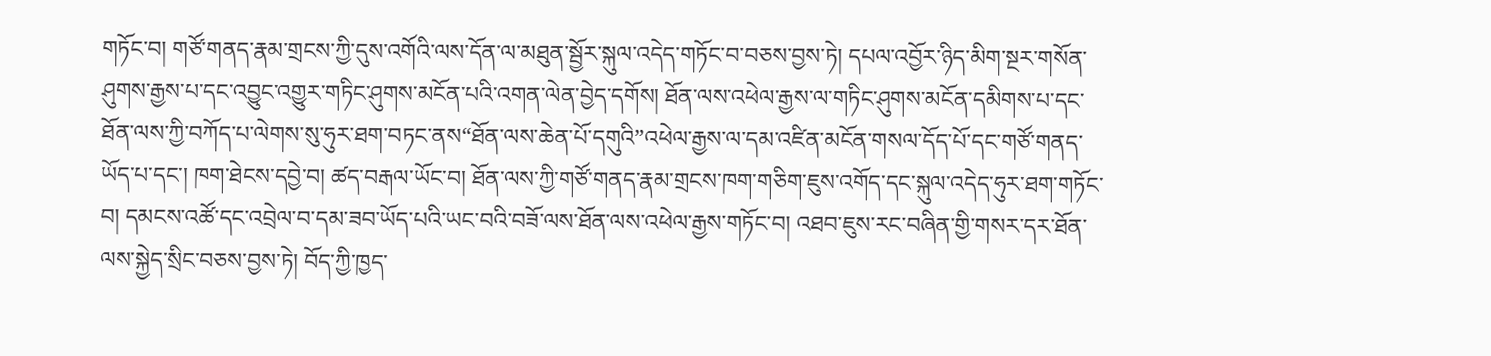གཏོང་བ། གཙོ་གནད་རྣམ་གྲངས་ཀྱི་དུས་འགོའི་ལས་དོན་ལ་མཐུན་སྦྱོར་སྐུལ་འདེད་གཏོང་བ་བཅས་བྱས་ཏེ། དཔལ་འབྱོར་ཉིད་མིག་སྔར་གསོན་ཤུགས་རྒྱས་པ་དང་འབྱུང་འགྱུར་གཏིང་ཤུགས་མངོན་པའི་འགན་ལེན་བྱེད་དགོས། ཐོན་ལས་འཕེལ་རྒྱས་ལ་གཏིང་ཤུགས་མངོན་དམིགས་པ་དང་ཐོན་ལས་ཀྱི་བཀོད་པ་ལེགས་སུ་ཧུར་ཐག་བཏང་ནས“ཐོན་ལས་ཆེན་པོ་དགུའི”འཕེལ་རྒྱས་ལ་དམ་འཛིན་མངོན་གསལ་དོད་པོ་དང་གཙོ་གནད་ཡོད་པ་དང་། ཁག་ཐེངས་དབྱེ་བ། ཚད་བརྒལ་ཡོང་བ། ཐོན་ལས་ཀྱི་གཙོ་གནད་རྣམ་གྲངས་ཁག་གཅིག་ཇུས་འགོད་དང་སྐུལ་འདེད་ཧུར་ཐག་གཏོང་བ། དམངས་འཚོ་དང་འབྲེལ་བ་དམ་ཟབ་ཡོད་པའི་ཡང་བའི་བཟོ་ལས་ཐོན་ལས་འཕེལ་རྒྱས་གཏོང་བ། འཐབ་ཇུས་རང་བཞིན་གྱི་གསར་དར་ཐོན་ལས་སྐྱེད་སྲིང་བཅས་བྱས་ཏེ། བོད་ཀྱི་ཁྱད་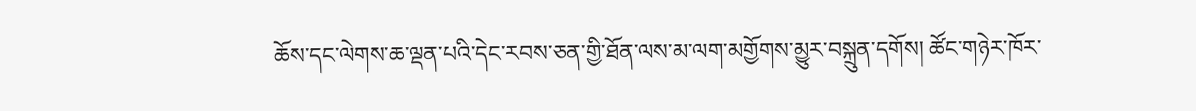ཆོས་དང་ལེགས་ཆ་ལྡན་པའི་དེང་རབས་ཅན་གྱི་ཐོན་ལས་མ་ལག་མགྱོགས་མྱུར་བསྐྲུན་དགོས། ཚོང་གཉེར་ཁོར་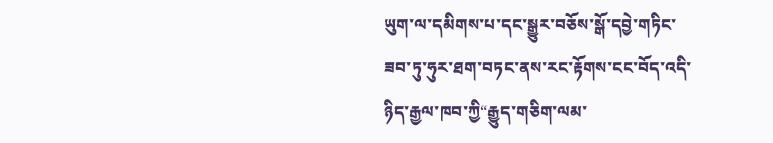ཡུག་ལ་དམིགས་པ་དང་སྒྱུར་བཅོས་སྒོ་དབྱེ་གཏིང་ཟབ་ཏུ་ཧུར་ཐག་བཏང་ནས་རང་རྟོགས་ངང་བོད་འདི་ཉིད་རྒྱལ་ཁབ་ཀྱི“རྒྱུད་གཅིག་ལམ་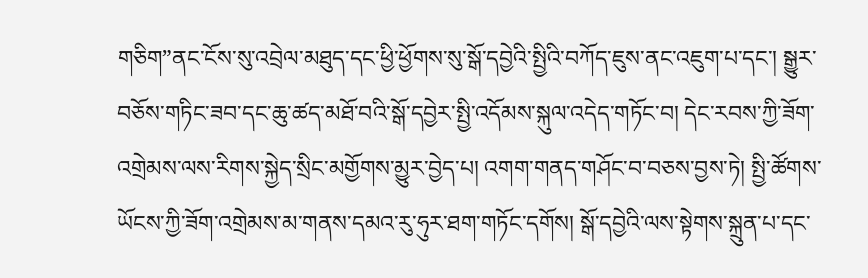གཅིག”ནང་ངོས་སུ་འབྲེལ་མཐུད་དང་ཕྱི་ཕྱོགས་སུ་སྒོ་དབྱེའི་སྤྱིའི་བཀོད་ཇུས་ནང་འཇུག་པ་དང་། སྒྱུར་བཅོས་གཏིང་ཟབ་དང་ཆུ་ཚད་མཐོ་བའི་སྒོ་དབྱེར་སྤྱི་འདོམས་སྐུལ་འདེད་གཏོང་བ། དེང་རབས་ཀྱི་ཟོག་འགྲེམས་ལས་རིགས་སྐྱེད་སྲིང་མགྱོགས་མྱུར་བྱེད་པ། འགག་གནད་གཤོང་བ་བཅས་བྱས་ཏེ། སྤྱི་ཚོགས་ཡོངས་ཀྱི་ཟོག་འགྲེམས་མ་གནས་དམའ་རུ་ཧུར་ཐག་གཏོང་དགོས། སྒོ་དབྱེའི་ལས་སྟེགས་སྐྲུན་པ་དང་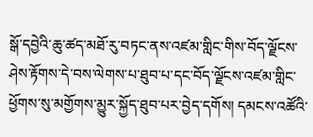སྒོ་དབྱེའི་ཆུ་ཚད་མཐོ་རུ་བཏང་ནས་འཛམ་གླིང་གིས་བོད་ལྗོངས་ཤེས་རྟོགས་དེ་བས་ལེགས་པ་ཐུབ་པ་དང་བོད་ལྗོངས་འཛམ་གླིང་ཕྱོགས་སུ་མགྱོགས་མྱུར་སྐྱོད་ཐུབ་པར་བྱེད་དགོས། དམངས་འཚོའི་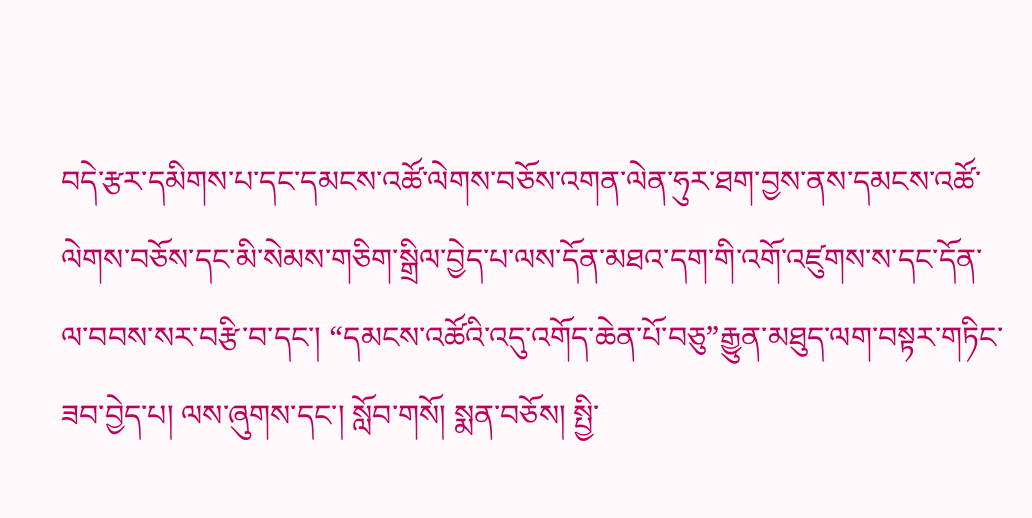བདེ་རྩར་དམིགས་པ་དང་དམངས་འཚོ་ལེགས་བཅོས་འགན་ལེན་ཧུར་ཐག་བྱས་ནས་དམངས་འཚོ་ལེགས་བཅོས་དང་མི་སེམས་གཅིག་སྒྲིལ་བྱེད་པ་ལས་དོན་མཐའ་དག་གི་འགོ་འཛུགས་ས་དང་དོན་ལ་བབས་སར་བརྩི་བ་དང་། “དམངས་འཚོའི་འདུ་འགོད་ཆེན་པོ་བཅུ”རྒྱུན་མཐུད་ལག་བསྟར་གཏིང་ཟབ་བྱེད་པ། ལས་ཞུགས་དང་། སློབ་གསོ། སྨན་བཅོས། སྤྱི་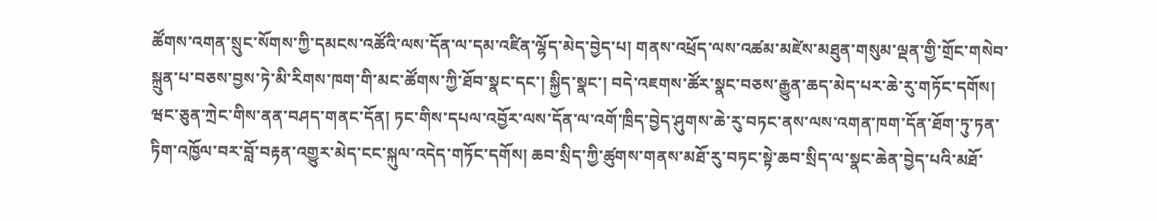ཚོགས་འགན་སྲུང་སོགས་ཀྱི་དམངས་འཚོའི་ལས་དོན་ལ་དམ་འཛིན་ལྷོད་མེད་བྱེད་པ། གནས་འཕྲོད་ལས་འཚམ་མཛེས་མཐུན་གསུམ་ལྡན་གྱི་གྲོང་གསེབ་སྐྲུན་པ་བཅས་བྱས་ཏེ་མི་རིགས་ཁག་གི་མང་ཚོགས་ཀྱི་ཐོབ་སྣང་དང་། སྐྱིད་སྣང་། བདེ་འཇགས་ཚོར་སྣང་བཅས་རྒྱུན་ཆད་མེད་པར་ཆེ་རུ་གཏོང་དགོས།
ཝང་ཅུན་ཀྲེང་གིས་ནན་བཤད་གནང་དོན། ཏང་གིས་དཔལ་འབྱོར་ལས་དོན་ལ་འགོ་ཁྲིད་བྱེད་ཤུགས་ཆེ་རུ་བཏང་ནས་ལས་འགན་ཁག་དོན་ཐོག་ཏུ་ཏན་ཏིག་འཁྱོལ་བར་བློ་བརྟན་འགྱུར་མེད་ངང་སྐུལ་འདེད་གཏོང་དགོས། ཆབ་སྲིད་ཀྱི་ཚུགས་གནས་མཐོ་རུ་བཏང་སྟེ་ཆབ་སྲིད་ལ་སྣང་ཆེན་བྱེད་པའི་མཐོ་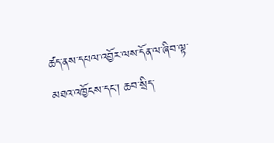ཚད་ནས་དཔལ་འབྱོར་ལས་དོན་ལ་ཞིབ་ལྟ་མཐའ་འཁྱོངས་དང་། ཆབ་སྲིད་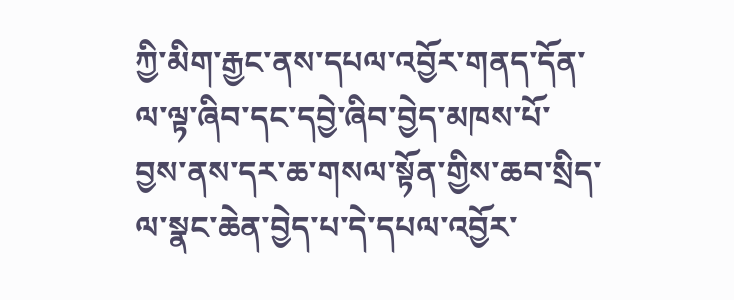ཀྱི་མིག་རྒྱང་ནས་དཔལ་འབྱོར་གནད་དོན་ལ་ལྟ་ཞིབ་དང་དབྱེ་ཞིབ་བྱེད་མཁས་པོ་བྱས་ནས་དར་ཆ་གསལ་སྟོན་གྱིས་ཆབ་སྲིད་ལ་སྣང་ཆེན་བྱེད་པ་དེ་དཔལ་འབྱོར་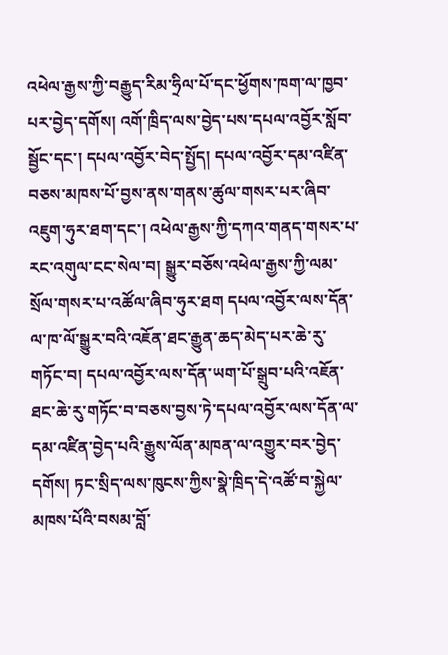འཕེལ་རྒྱས་ཀྱི་བརྒྱུད་རིམ་ཧྲིལ་པོ་དང་ཕྱོགས་ཁག་ལ་ཁྱབ་པར་བྱེད་དགོས། འགོ་ཁྲིད་ལས་བྱེད་པས་དཔལ་འབྱོར་སློབ་སྦྱོང་དང་། དཔལ་འབྱོར་བེད་སྤྱོད། དཔལ་འབྱོར་དམ་འཛིན་བཅས་མཁས་པོ་བྱས་ནས་གནས་ཚུལ་གསར་པར་ཞིབ་འཇུག་ཧུར་ཐག་དང་། འཕེལ་རྒྱས་ཀྱི་དཀའ་གནད་གསར་པ་རང་འགུལ་ངང་སེལ་བ། སྒྱུར་བཅོས་འཕེལ་རྒྱས་ཀྱི་ལམ་སྲོལ་གསར་པ་འཚོལ་ཞིབ་ཧུར་ཐག དཔལ་འབྱོར་ལས་དོན་ལ་ཁ་ལོ་སྒྱུར་བའི་འཇོན་ཐང་རྒྱུན་ཆད་མེད་པར་ཆེ་རུ་གཏོང་བ། དཔལ་འབྱོར་ལས་དོན་ཡག་པོ་སྒྲུབ་པའི་འཇོན་ཐང་ཆེ་རུ་གཏོང་བ་བཅས་བྱས་ཏེ་དཔལ་འབྱོར་ལས་དོན་ལ་དམ་འཛིན་བྱེད་པའི་རྒྱུས་ལོན་མཁན་ལ་འགྱུར་བར་བྱེད་དགོས། ཏང་སྲིད་ལས་ཁུངས་ཀྱིས་སྣེ་ཁྲིད་དེ་འཚོ་བ་སྐྱེལ་མཁས་པོའི་བསམ་བློ་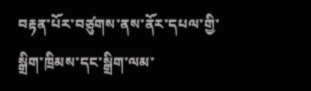བརྟན་པོར་བཙུགས་ནས་ནོར་དཔལ་གྱི་སྒྲིག་ཁྲིམས་དང་སྒྲིག་ལམ་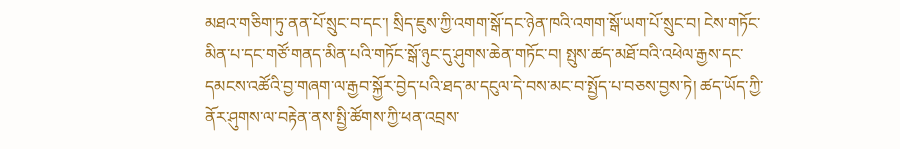མཐའ་གཅིག་ཏུ་ནན་པོ་སྲུང་བ་དང་། སྲིད་ཇུས་ཀྱི་འགག་སྒོ་དང་ཉེན་ཁའི་འགག་སྒོ་ཡག་པོ་སྲུང་བ། ངེས་གཏོང་མིན་པ་དང་གཙོ་གནད་མིན་པའི་གཏོང་སྒོ་ཉུང་དུ་ཤུགས་ཆེན་གཏོང་བ། སྤུས་ཚད་མཐོ་བའི་འཕེལ་རྒྱས་དང་དམངས་འཚོའི་བྱ་གཞག་ལ་རྒྱབ་སྐྱོར་བྱེད་པའི་ཐད་མ་དངུལ་དེ་བས་མང་བ་སྤྱོད་པ་བཅས་བྱས་ཏེ། ཚད་ཡོད་ཀྱི་ནོར་ཤུགས་ལ་བརྟེན་ནས་སྤྱི་ཚོགས་ཀྱི་ཕན་འབྲས་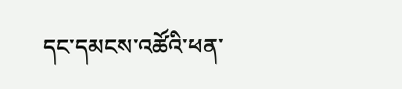དང་དམངས་འཚོའི་ཕན་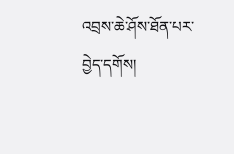འབྲས་ཆེ་ཤོས་ཐོན་པར་བྱེད་དགོས།